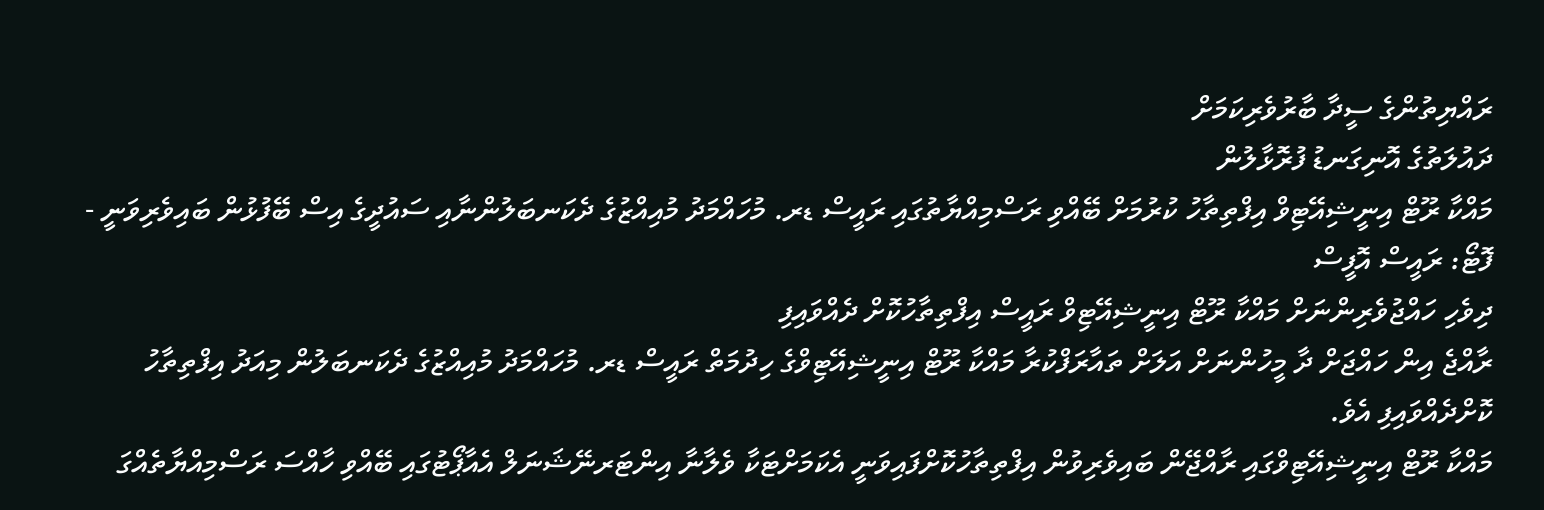ރައްޔިތުންގެ ސީދާ ބާރުވެރިކަމަށް
ދައުލަތުގެ އޮނިގަނޑު ފުރޮޅާލުން
މައްކާ ރޫޓް އިނީޝިއޭޓިވް އިފްތިތާހު ކުރުމަށް ބޭއްވި ރަސްމިއްޔާތުގައި ރައީސް ޑރ. މުހައްމަދު މުއިއްޒުގެ ދެކަނބަލުންނާއި ސައުދީގެ އިސް ބޭފުޅުން ބައިވެރިވަނީ - ފޮޓޯ: ރައީސް އޮފީސް
ދިވެހި ހައްޖުވެރިންނަށް މައްކާ ރޫޓް އިނީޝިއޭޓިވް ރައީސް އިފްތިތާހުކޮށް ދެއްވައިފި
ރާއްޖެ އިން ހައްޖަށް ދާ މީހުންނަށް އަލަށް ތައާރަފްކުރާ މައްކާ ރޫޓް އިނީޝިއޭޓިވްގެ ހިދުމަތް ރައީސް ޑރ. މުހައްމަދު މުއިއްޒުގެ ދެކަނބަލުން މިއަދު އިފްތިތާހު ކޮށްދެއްވައިފި އެވެ.
މައްކާ ރޫޓް އިނީޝިއޭޓިވްގައި ރާއްޖޭން ބައިވެރިވުން އިފްތިތާހުކޮށްފައިވަނީ އެކަމަށްޓަކާ ވެލާނާ އިންޓަރނޭޝަނަލް އެއާޕޯޓުގައި ބޭއްވި ހާއްސަ ރަސްމިއްޔާތެއްގަ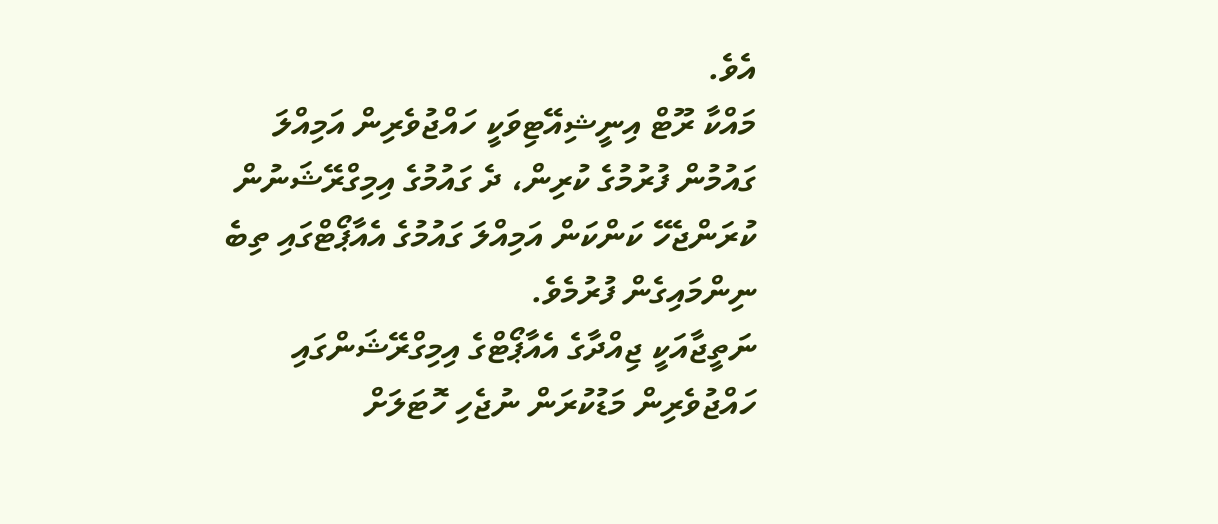އެވެ.
މައްކާ ރޫޓް އިނީޝިއޭޓިވަކީ ހައްޖުވެރިން އަމިއްލަ ގައުމުން ފުރުމުގެ ކުރިން، ދެ ގައުމުގެ އިމިގްރޭޝަނުން ކުރަންޖެހޭ ކަންކަން އަމިއްލަ ގައުމުގެ އެއާޕޯޓްގައި ތިބެ ނިންމައިގެން ފުރުމެވެ.
ނަތީޖާއަކީ ޖިއްދާގެ އެއާޕޯޓްގެ އިމިގްރޭޝަންގައި ހައްޖުވެރިން މަޑުކުރަން ނުޖެހި ހޮޓަލަށް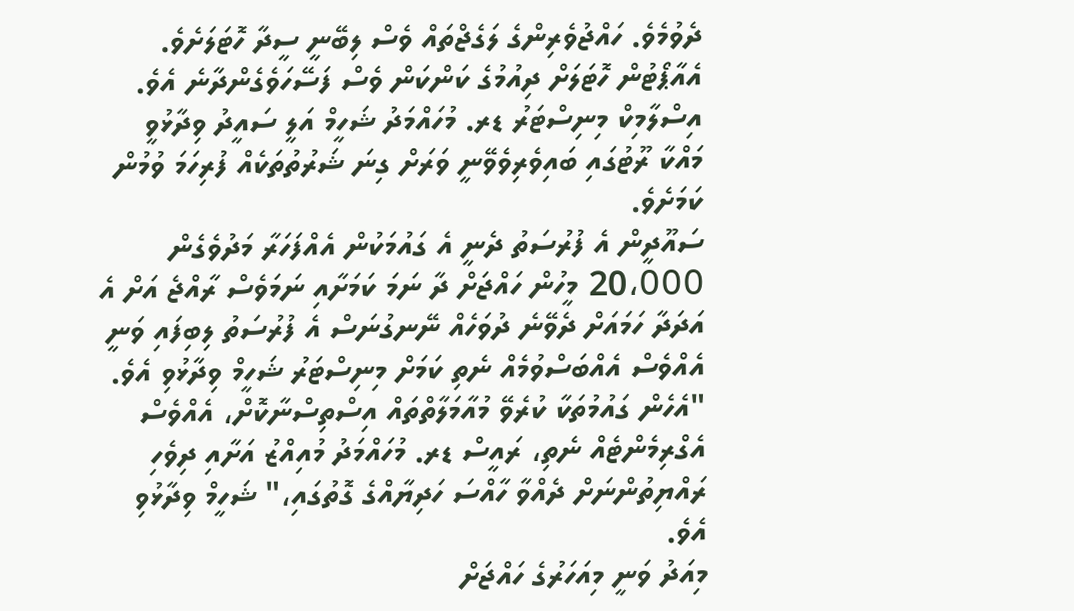ދެވުމެވެ. ހައްޖުވެރިންގެ ލަގެޖްތައް ވެސް ލިބޭނީ ސީދާ ހޮޓަލަށެވެ. އެއާޕޯޓުން ހޮޓަލަށް ދިއުމުގެ ކަންކަން ވެސް ފަސޭހަވެގެންދާނެ އެވެ.
އިސްލާމިކް މިނިސްޓަރު ޑރ. މުހައްމަދު ޝަހީމް އަލީ ސައީދު ވިދާޅުވީ މައްކާ ރޫޓުގައި ބައިވެރިވެވޭނީ ވަރަށް ގިނަ ޝަރުތުތަކެއް ފުރިހަމަ ވުމުން ކަމަށެވެ.
ސައޫދީން އެ ފުރުސަތު ދެނީ އެ ގައުމަކުން އެއްފަހަރާ މަދުވެގެން 20،000 މީހުން ހައްޖަށް ދާ ނަމަ ކަމަށާއި ނަމަވެސް ރާއްޖެ އަށް އެ އަދަދާ ހަމައަށް ދެވޭނެ ދުވަހެއް ނޭނގުނަސް އެ ފުރުސަތު ލިބިފައި ވަނީ އެއްވެސް އެއްބަސްވުމެއް ނެތި ކަމަށް މިނިސްޓަރު ޝަހީމް ވިދާޅުވި އެވެ.
"އެހެން ގައުމުތަކާ ކުރެވޭ މުއާމަލާތްތައް އިސްތިސްނާކޮށް، އެއްވެސް އެގްރިމެންޓެއް ނެތި، ރައީސް ޑރ. މުހައްމަދު މުއިއްޒު އަށާއި ދިވެހި ރައްޔިތުންނަށް ދެއްވާ ހާއްސަ ހަދިޔާއްގެ ގޮތުގައި،" ޝަހީމް ވިދާޅުވި އެވެ.
މިއަދު ވަނީ މިއަހަރުގެ ހައްޖަށް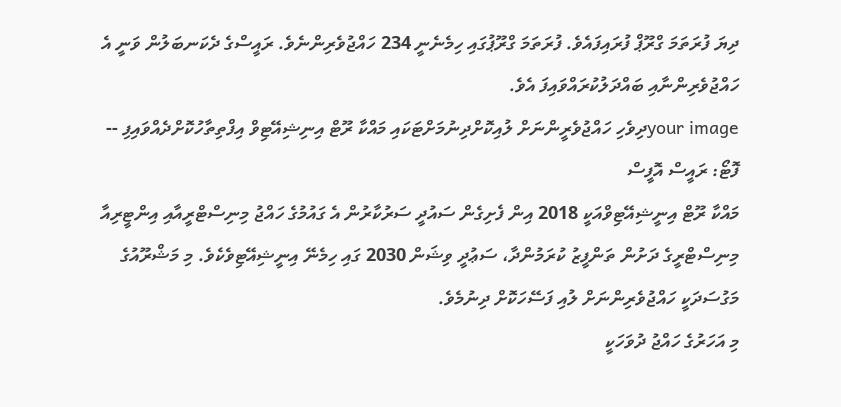ދިޔަ ފުރަތަމަ ގްރޫޕް ފުރައިފައެވެ. ފުރަތަމަ ގްރޫޕުގައި ހިމެނެނީ 234 ހައްޖުވެރިންނެވެ. ރައީސްގެ ދެކަނބަލުން ވަނީ އެ ހައްޖުވެރިންނާއި ބައްދަލުކުރައްވައިފަ އެވެ.
your imageދިވެހި ހައްޖުވެރީންނަށް ލުއިކޮށްދިނުމަށްޓަކައި މައްކާ ރޫޓް އިނިޝިއޭޓިވް އިފްތިތާހުކޮށްދެއްވައިފި -- ފޮޓޯ: ރައީސް އޮފީސް
މައްކާ ރޫޓް އިނީޝިއޭޓިވްއަކީ 2018 އިން ފެށިގެން ސައުދީ ސަރުކާރުން އެ ގައުމުގެ ހައްޖު މިނިސްޓްރީއާއި އިންޓީރިއާ މިނިސްޓްރީގެ ދަށުން ތަންފީޒު ކުރަމުންދާ، ސަޢުދީ ވިޝަން 2030 ގައި ހިމެނޭ އިނީޝިއޭޓިވެކެވެ. މި މަޝްރޫއުގެ މަގުސަދަކީ ހައްޖުވެރިންނަށް ލުއި ފަސޭހަކޮށް ދިނުމެވެ.
މި އަހަރުގެ ހައްޖު ދުވަހަކީ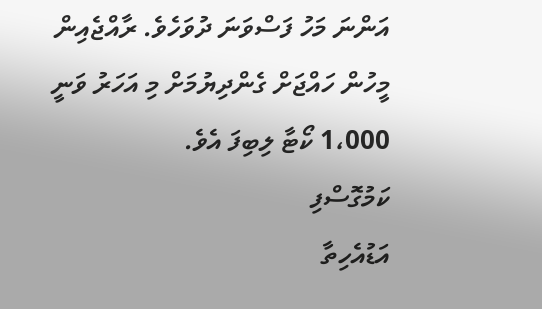އަންނަ މަހު ފަސްވަނަ ދުވަހެވެ. ރާއްޖެއިން މީހުން ހައްޖަށް ގެންދިޔުމަށް މި އަހަރު ވަނީ 1،000 ކޯޓާ ލިބިފަ އެވެ.
ކަމުގޮސްފި
އަޑުއެހިތާ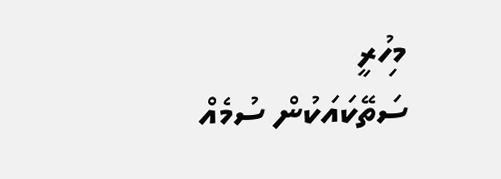މިހުރީ
ސަތޭކައަކުން ސުމެއް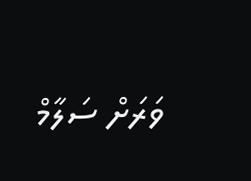ވަރަށް ސަލާމް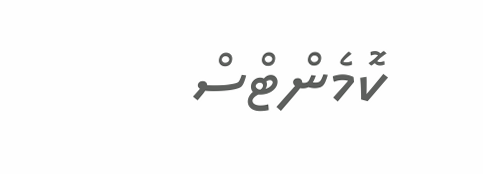ކޮމެންޓްސް